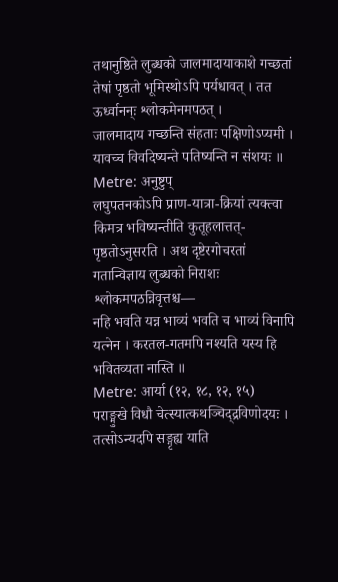तथानुष्ठिते लुब्धको जालमादायाकाशे गच्छतां तेषां पृष्ठतो भूमिस्थोऽपि पर्यधावत् । तत ऊर्ध्वानन्ः श्लोकमेनमपठत् ।
जालमादाय गच्छन्ति संहताः पक्षिणोऽप्यमी । यावच्च विवदिष्यन्ते पतिष्यन्ति न संशयः ॥
Metre: अनुष्टुप्
लघुपतनकोऽपि प्राण-यात्रा-क्रियां त्यक्त्वा किमत्र भविष्यन्तीति कुतूहलात्तत्-पृष्ठतोऽनुसरति । अथ दृष्टेरगोचरतां गतान्विज्ञाय लुब्धको निराशः श्लोकमपठन्निवृत्तश्च—
नहि भवति यन्न भाव्यं भवति च भाव्यं विनापि यत्नेन । करतल-गतमपि नश्यति यस्य हि भवितव्यता नास्ति ॥
Metre: आर्या (१२, १८, १२, १५)
पराङ्मुखे विधौ चेत्स्यात्कथञ्चिद्द्रविणोदयः । तत्सोऽन्यदपि सङ्गृह्य याति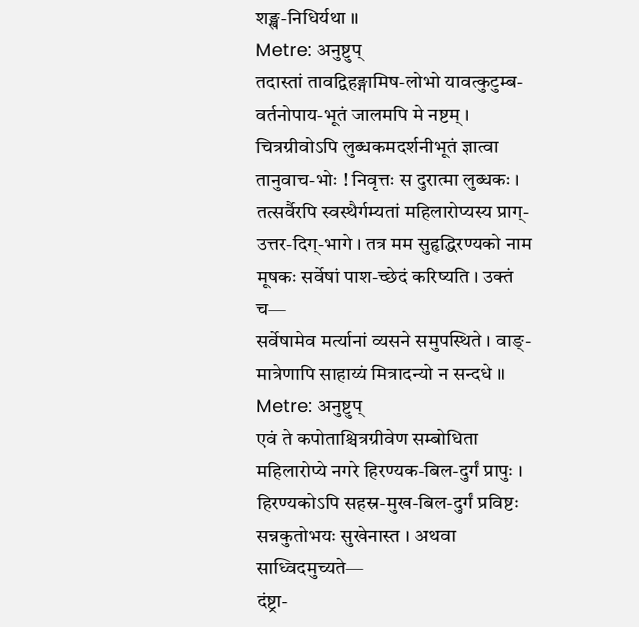शङ्ख-निधिर्यथा ॥
Metre: अनुष्टुप्
तदास्तां तावद्विहङ्गामिष-लोभो यावत्कुटुम्ब-वर्तनोपाय-भूतं जालमपि मे नष्टम् । चित्रग्रीवोऽपि लुब्धकमदर्शनीभूतं ज्ञात्वा तानुवाच-भोः ! निवृत्तः स दुरात्मा लुब्धकः । तत्सर्वैरपि स्वस्थैर्गम्यतां महिलारोप्यस्य प्राग्-उत्तर-दिग्-भागे । तत्र मम सुहृद्धिरण्यको नाम मूषकः सर्वेषां पाश-च्छेदं करिष्यति । उक्तं च—
सर्वेषामेव मर्त्यानां व्यसने समुपस्थिते । वाङ्-मात्रेणापि साहाय्यं मित्रादन्यो न सन्दधे ॥
Metre: अनुष्टुप्
एवं ते कपोताश्चित्रग्रीवेण सम्बोधिता महिलारोप्ये नगरे हिरण्यक-बिल-दुर्गं प्रापुः । हिरण्यकोऽपि सहस्र-मुख-बिल-दुर्गं प्रविष्टः सन्नकुतोभयः सुखेनास्त । अथवा साध्विदमुच्यते—
दंष्ट्रा-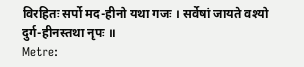विरहितः सर्पो मद-हीनो यथा गजः । सर्वेषां जायते वश्यो दुर्ग-हीनस्तथा नृपः ॥
Metre: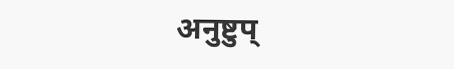अनुष्टुप्